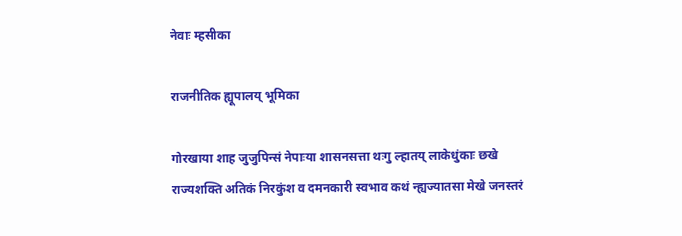नेवाः म्हसीका

राजनीतिक ह्यूपालय् भूमिका

गोरखाया शाह जुजुपिन्सं नेपाःया शासनसत्ता थःगु ल्हातय् लाकेधुंकाः छखे राज्यशक्ति अतिकं निरकुंश व दमनकारी स्वभाव कथं न्ह्यज्यातसा मेखे जनस्तरं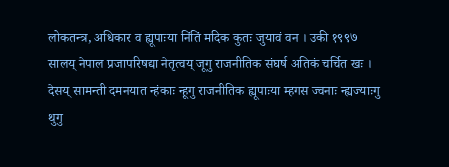लोकतन्त्र, अधिकार व ह्यूपाःया निंतिं मदिक कुतः जुयावं वन । उकी १९९७ सालय् नेपाल प्रजापरिषद्या नेतृत्वय् जूगु राजनीतिक संघर्ष अतिकं चर्चित खः । देसय् सामन्ती दमनयात न्हंकाः न्हूगु राजनीतिक ह्यूपाःया म्हगस ज्वनाः न्ह्यज्याःगु थुगु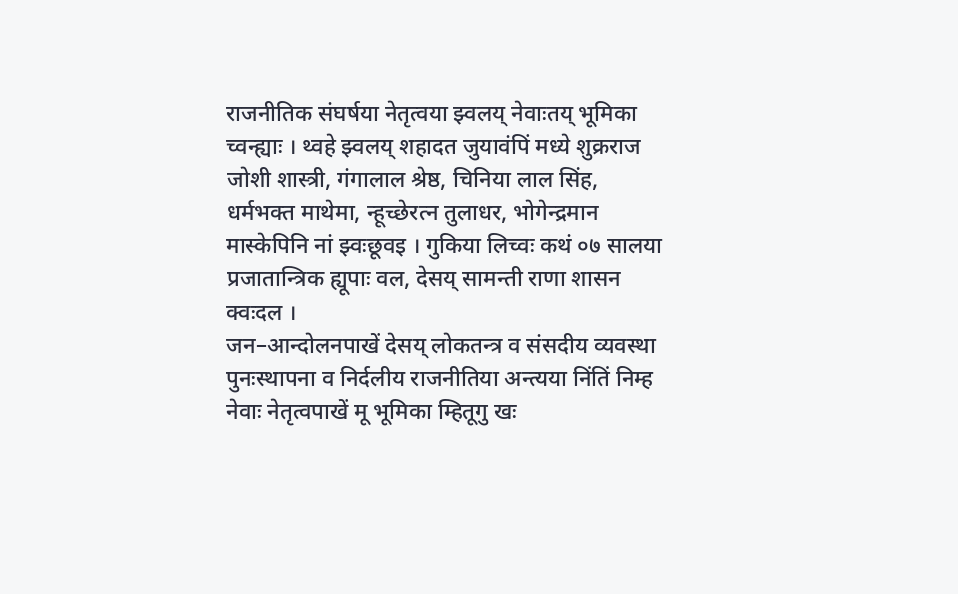राजनीतिक संघर्षया नेतृत्वया झ्वलय् नेवाःतय् भूमिका च्वन्ह्याः । थ्वहे झ्वलय् शहादत जुयावंपिं मध्ये शुक्रराज जोशी शास्त्री, गंगालाल श्रेष्ठ, चिनिया लाल सिंह, धर्मभक्त माथेमा, न्हूच्छेरत्न तुलाधर, भोगेन्द्रमान मास्केपिनि नां झ्वःछूवइ । गुकिया लिच्वः कथं ०७ सालया प्रजातान्त्रिक ह्यूपाः वल, देसय् सामन्ती राणा शासन क्वःदल ।
जन–आन्दोलनपाखें देसय् लोकतन्त्र व संसदीय व्यवस्था पुनःस्थापना व निर्दलीय राजनीतिया अन्त्यया निंतिं निम्ह नेवाः नेतृत्वपाखें मू भूमिका म्हितूगु खः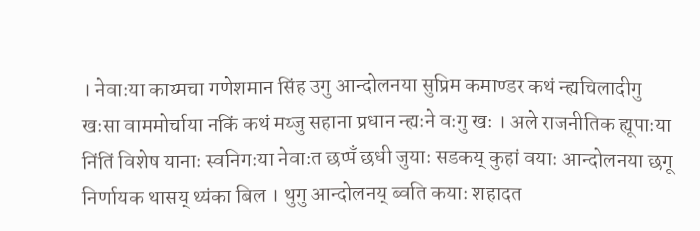। नेवाःया काय्मचा गणेशमान सिंह उगु आन्दोलनया सुप्रिम कमाण्डर कथं न्ह्यचिलादीगु खःसा वाममोर्चाया नकिं कथं मय्जु सहाना प्रधान न्ह्यःने वःगु खः । अले राजनीतिक ह्यूपाःया निंतिं विशेष यानाः स्वनिगःया नेवाःत छप्पँ छधी जुयाः सडकय् कुहां वयाः आन्दोलनया छगू निर्णायक थासय् थ्यंका बिल । थुगु आन्दोलनय् ब्वति कयाः शहादत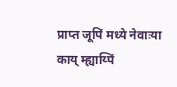प्राप्त जूपिं मध्ये नेवाःया काय् म्ह्याय्पिं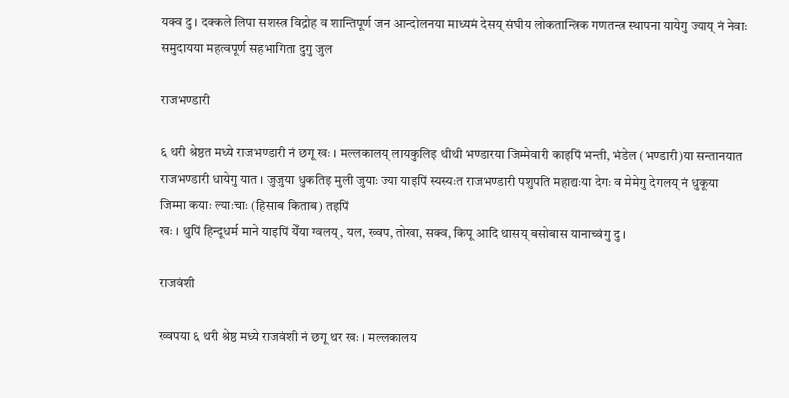यक्व दु । दक्कले लिपा सशस्त्र विद्रोह व शान्तिपूर्ण जन आन्दोलनया माध्यमं देसय् संघीय लोकतान्त्रिक गणतन्त्र स्थापना यायेगु ज्याय् नं नेवाः समुदायया महत्वपूर्ण सहभागिता दुगु जुल

राजभण्डारी

६ थरी श्रेष्ठत मध्ये राजभण्डारी नं छगू खः । मल्लकालय् लायकुलिइ थीथी भण्डारया जिम्मेवारी काइपिं भन्ती, भंडेल (भण्डारी)या सन्तानयात राजभण्डारी धायेगु यात । जुजुया धुकतिइ मुली जुयाः ज्या याइपिं स्यस्यःत राजभण्डारी पशुपति महाद्यःया देगः व मेमेगु देगलय् नं धुकूया जिम्मा कयाः ल्याःचाः (हिसाब किताब) तइपिं
खः । थुपिं हिन्दूधर्म माने याइपिं येँया ग्वलय्, यल, ख्वप, तोखा, सक्व, किपू आदि थासय् बसोबास यानाच्वंगु दु ।

राजवंशी

ख्वपया ६ थरी श्रेष्ठ मध्ये राजवंशी नं छगू थर खः । मल्लकालय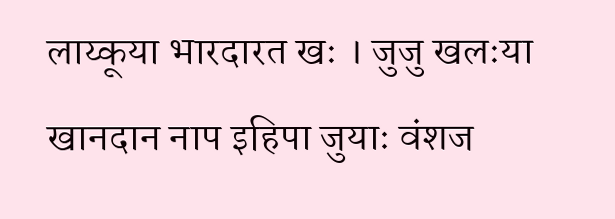लाय्कूया भारदारत खः । जुजु खलःया खानदान नाप इहिपा जुयाः वंशज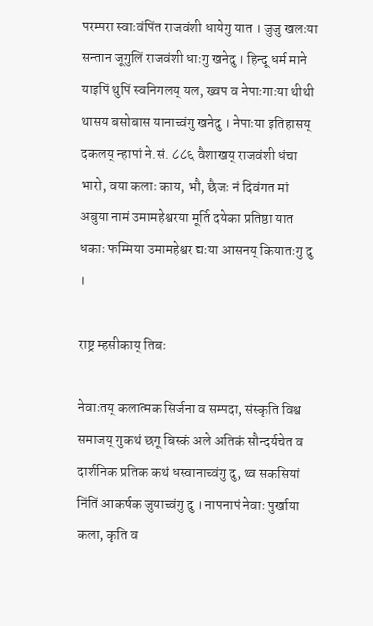परम्परा स्वाःवंपिंत राजवंशी धायेगु यात । जुजु खलःया सन्तान जूगुलिं राजवंशी धाःगु खनेदु । हिन्दू धर्म माने याइपिं थुपिं स्वनिगलय् यल, ख्वप व नेपाःगाःया थीथी थासय बसोबास यानाच्वंगु खनेदु । नेपाःया इतिहासय् दकलय् न्हापां ने.सं. ८८६ वैशाखय् राजवंशी धंचा भारो, वया कलाः काय, भौ, छैजः नं दिवंगत मां अबुया नामं उमामहेश्वरया मूर्ति दयेका प्रतिष्ठा यात धकाः फम्मिया उमामहेश्वर द्यःया आसनय् कियातःगु दु ।

राष्ट्र म्हसीकाय् तिबः

नेवाःतय् कलात्मक सिर्जना व सम्पदा, संस्कृति विश्व समाजय् गुकथं छगू बिस्कं अले अतिकं सौन्दर्यचेत व दार्शनिक प्रतिक कथं धस्वानाच्वंगु दु, थ्व सकसियां निंतिं आकर्षक जुयाच्वंगु दु । नापनापं नेवाः पुर्खाया कला, कृति व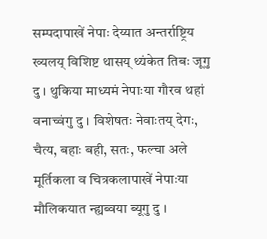सम्पदापाखें नेपाः देय्यात अन्तर्राष्ट्रिय ख्यलय् विशिष्ट थासय् थ्यंकेत तिबः जूगु दु । थुकिया माध्यमं नेपाःया गौरव थहां वनाच्वंगु दु । विशेषतः नेवाःतय् देगः, चैत्य, बहाः बही, सतः, फल्चा अले मूर्तिकला व चित्रकलापाखें नेपाःया मौलिकयात न्ह्यब्वया ब्यूगु दु ।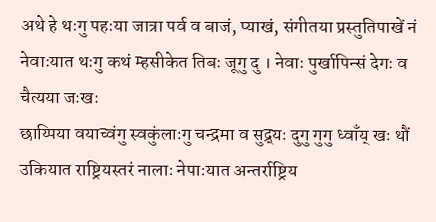अथे हे थःगु पहःया जात्रा पर्व व बाजं, प्याखं, संगीतया प्रस्तुतिपाखें नं नेवाःयात थःगु कथं म्हसीकेत तिबः जूगु दु । नेवाः पुर्खापिन्सं देगः व चैत्यया जःखः
छाय्पिया वयाच्वंगु स्वकुंलाःगु चन्द्रमा व सुद्र्यः दुगु गुगु ध्वाँय् खः थौं उकियात राष्ट्रियस्तरं नालाः नेपाःयात अन्तर्राष्ट्रिय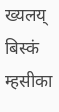ख्यलय् बिस्कं म्हसीका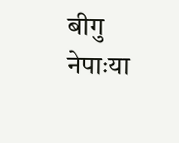बीगु नेपाःया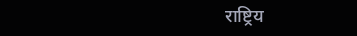राष्ट्रिय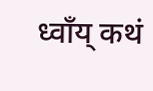ध्वाँय् कथं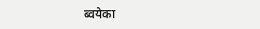ब्वयेका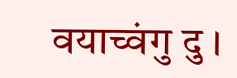वयाच्वंगु दु ।